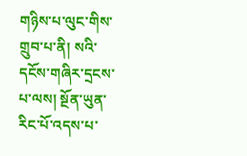གཉིས་པ་ལུང་གིས་གྲུབ་པ་ནི། སའི་དངོས་གཞིར་དྲངས་པ་ལས། སྔོན་ཡུན་རིང་པོ་འདས་པ་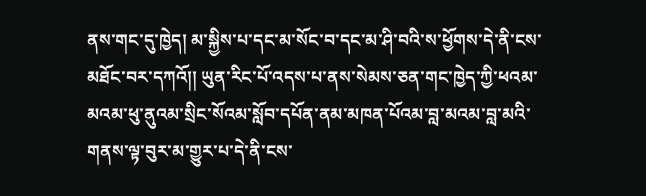ནས་གང་དུ་ཁྱེད། མ་སྐྱིས་པ་དང་མ་སོང་བ་དང་མ་ཤི་བའི་ས་ཕྱོགས་དེ་ནི་ངས་མཐོང་བར་དཀའོ།། ཡུན་རིང་པོ་འདས་པ་ནས་སེམས་ཅན་གང་ཁྱེད་ཀྱི་ཕའམ་མའམ་ཕུ་ནུའམ་སྲིང་སོའམ་སློབ་དཔོན་ནམ་མཁན་པོའམ་བླ་མའམ་བླ་མའི་གནས་ལྟ་བུར་མ་གྱུར་པ་དེ་ནི་ངས་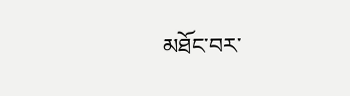མཐོང་བར་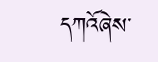དཀའོཞེས་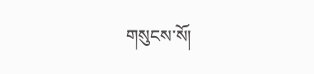གསུངས་སོ།